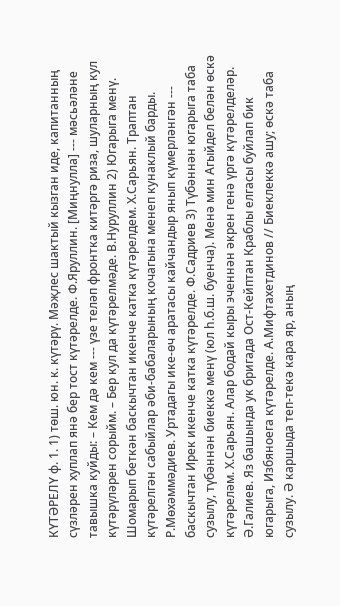КҮТӘРЕЛҮ ф. 1. 1) төш. юн. к. күтәрү. Мәҗлес шактый кызган иде, капитанның сүзләрен хуплап янә бер тост күтәрелде. Ф.Яруллин. [Миңнулла] --- мәсьәләне тавышка куйды: – Кем дә кем --- үзе теләп фронтка китәргә риза, шуларның кул күтәрүләрен сорыйм. – Бер кул да күтәрелмәде. В.Нуруллин 2) Югарыга менү. Шомарып беткән баскычтан икенче катка күтәрелдем. Х.Сарьян. Траптан күтәрелгән сабыйлар әби-бабаларының кочагына менеп кунаклый барды. Р.Мөхәммәдиев. Уртадагы ике-өч аратасы кайчандыр янып күмерләнгән --- баскычтан Ирек икенче катка күтәрелде. Ф.Садриев 3) Түбәннән югарыга таба сузылу, түбәннән биеккә менү (юл һ.б.ш. буенча). Менә мин Агыйдел белән өскә күтәреләм. Х.Сарьян. Алар бодай кыры эченнән әкрен генә үргә күтәрелделәр. Ә.Галиев. Яз башында ук бригада Ост-Кейптан Краблы елгасы буйлап бик югарыга, Избяноега күтәрелде. А.Мифтахетдинов // Биеклеккә ашу; өскә таба сузылу. Ә каршыда теп-текә кара яр, аның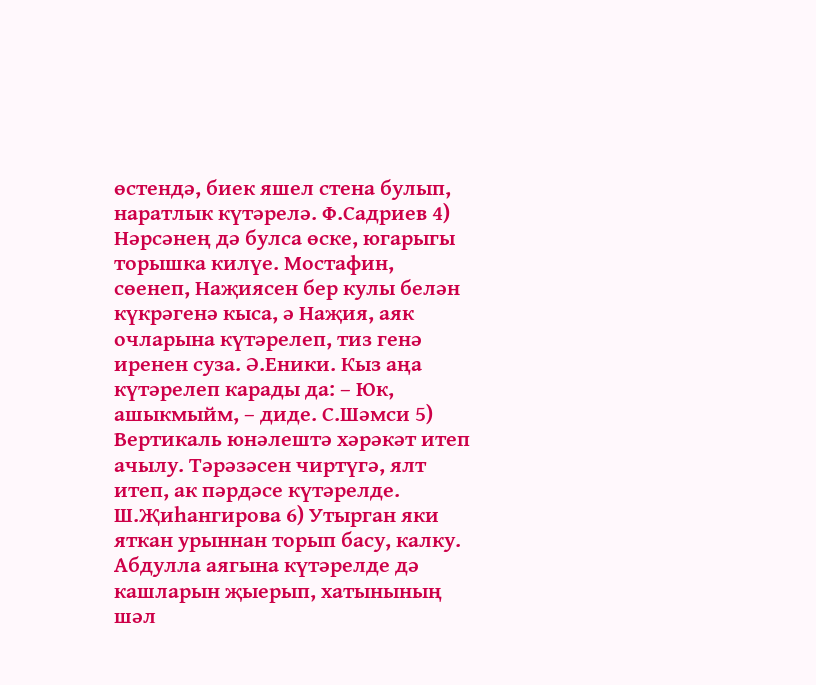өстендә, биек яшел стена булып, наратлык күтәрелә. Ф.Садриев 4) Нәрсәнең дә булса өске, югарыгы торышка килүе. Мостафин, сөенеп, Наҗиясен бер кулы белән күкрәгенә кыса, ә Наҗия, аяк очларына күтәрелеп, тиз генә иренен суза. Ә.Еники. Кыз аңа күтәрелеп карады да: – Юк, ашыкмыйм, – диде. С.Шәмси 5) Вертикаль юнәлештә хәрәкәт итеп ачылу. Тәрәзәсен чиртүгә, ялт итеп, ак пәрдәсе күтәрелде. Ш.Җиһангирова 6) Утырган яки яткан урыннан торып басу, калку. Абдулла аягына күтәрелде дә кашларын җыерып, хатынының шәл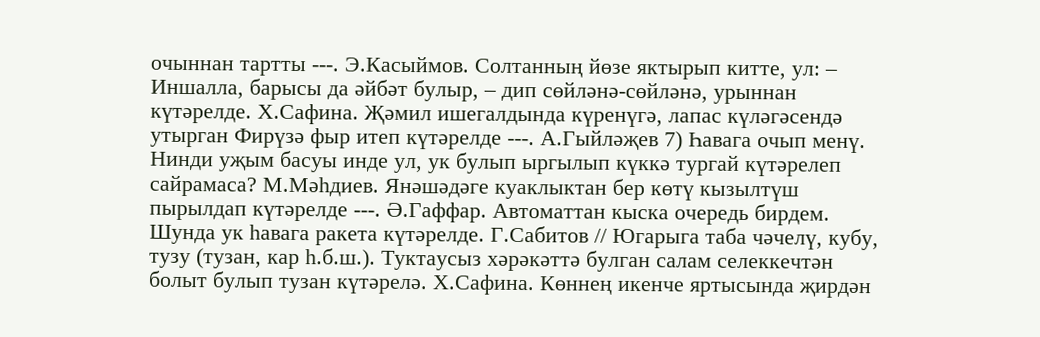очыннан тартты ---. Э.Касыймов. Солтанның йөзе яктырып китте, ул: – Иншалла, барысы да әйбәт булыр, – дип сөйләнә-сөйләнә, урыннан күтәрелде. Х.Сафина. Җәмил ишегалдында күренүгә, лапас күләгәсендә утырган Фирүзә фыр итеп күтәрелде ---. А.Гыйләҗев 7) Һавага очып менү. Нинди уҗым басуы инде ул, ук булып ыргылып күккә тургай күтәрелеп сайрамаса? М.Мәһдиев. Янәшәдәге куаклыктан бер көтү кызылтүш пырылдап күтәрелде ---. Ә.Гаффар. Автоматтан кыска очередь бирдем. Шунда ук һавага ракета күтәрелде. Г.Сабитов // Югарыга таба чәчелү, кубу, тузу (тузан, кар һ.б.ш.). Туктаусыз хәрәкәттә булган салам селеккечтән болыт булып тузан күтәрелә. Х.Сафина. Көннең икенче яртысында җирдән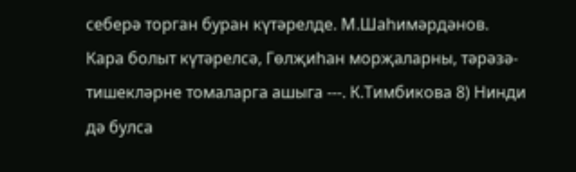себерә торган буран күтәрелде. М.Шаһимәрдәнов. Кара болыт күтәрелсә, Гөлҗиһан морҗаларны, тәрәзә-тишекләрне томаларга ашыга ---. К.Тимбикова 8) Нинди дә булса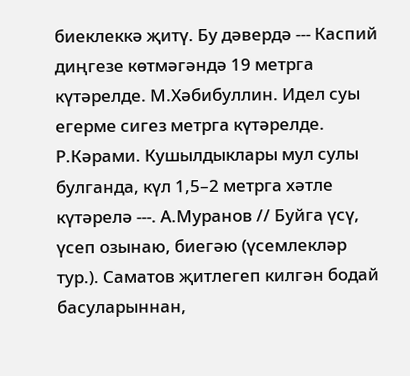биеклеккә җитү. Бу дәвердә --- Каспий диңгезе көтмәгәндә 19 метрга күтәрелде. М.Хәбибуллин. Идел суы егерме сигез метрга күтәрелде. Р.Кәрами. Кушылдыклары мул сулы булганда, күл 1,5–2 метрга хәтле күтәрелә ---. А.Муранов // Буйга үсү, үсеп озынаю, биегәю (үсемлекләр тур.). Саматов җитлегеп килгән бодай басуларыннан,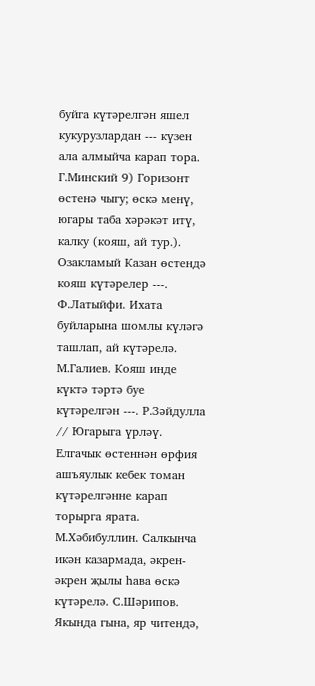буйга күтәрелгән яшел кукурузлардан --- күзен ала алмыйча карап тора. Г.Минский 9) Горизонт өстенә чыгу; өскә менү, югары таба хәрәкәт итү, калку (кояш, ай тур.). Озакламый Казан өстендә кояш күтәрелер ---. Ф.Латыйфи. Ихата буйларына шомлы күләгә ташлап, ай күтәрелә. М.Галиев. Кояш инде күктә тәртә буе күтәрелгән ---. Р.Зәйдулла // Югарыга үрләү. Елгачык өстеннән өрфия ашъяулык кебек томан күтәрелгәнне карап торырга ярата. М.Хәбибуллин. Салкынча икән казармада, әкрен-әкрен җылы һава өскә күтәрелә. С.Шәрипов. Якында гына, яр читендә,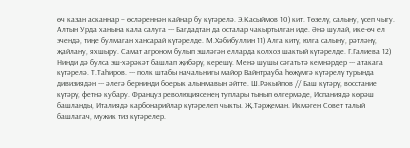өч казан асканнар – өсләреннән кайнар бу күтәрелә. Э.Касыймов 10) кит. Төзелү, салыну, үсеп чыгу. Алтын Урда ханына кала салуга --- Багдадтан да осталар чакыртылган иде. Әнә шулай, ике-өч ел эчендә, тиңе булмаган хансарай күтәрелде. М.Хәбибуллин 11) Алга китү, юлга салыну, рәтләнү, җайлану, яхшыру. Самат агроном булып эшләгән елларда колхоз шактый күтәрелде. Г.Галиева 12) Нинди дә булса эш-хәрәкәт башлап җибәрү, керешү. Менә шушы сәгатьтә кемнәрдер --- атакага күтәрелә. Т.Таһиров. --- полк штабы начальнигы майор Вайнтрауба һөҗүмгә күтәрелү турында дивизиядән --- әлегә бернинди боерык алынмавын әйтте. Ш.Рәкыйпов // Баш күтәрү, восстание күтәрү, фетнә кубару. Француз революциясенең туплары тынып өлгермәде, Испаниядә көрәш башланды, Италиядә карбонарийлар күтәрелеп чыкты. Җ.Тәрҗеман. Икмәген Совет талый башлагач, мужик тиз күтәрелер.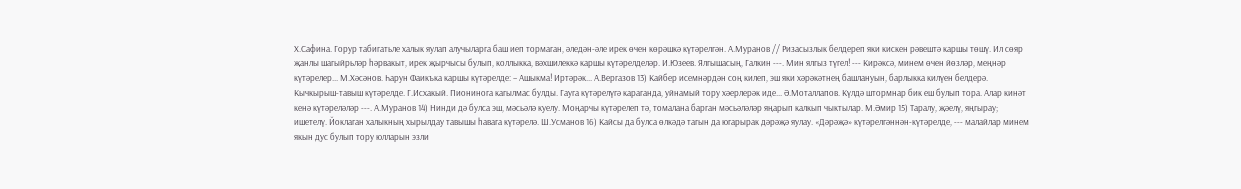Х.Сафина. Горур табигатьле халык яулап алучыларга баш иеп тормаган, әледән-әле ирек өчен көрәшкә күтәрелгән. А.Муранов // Ризасызлык белдереп яки кискен рәвештә каршы төшү. Ил сөяр җанлы шагыйрьләр һәрвакыт, ирек җырчысы булып, коллыкка, вәхшилеккә каршы күтәрелделәр. И.Юзеев. Ялгышасың, Галкин ---. Мин ялгыз түгел! --- Кирәксә, минем өчен йөзләр, меңнәр күтәрелер... М.Хәсәнов. Һарун Фаикъка каршы күтәрелде: – Ашыкма! Иртәрәк... А.Вергазов 13) Кайбер исемнәрдән соң килеп, эш яки хәрәкәтнең башлануын, барлыкка килүен белдерә. Кычкырыш-тавыш күтәрелде. Г.Исхакый. Пионинога кагылмас булды. Гауга күтәрелүгә караганда, уйнамый тору хәерлерәк иде... Ә.Моталлапов. Күлдә штормнар бик еш булып тора. Алар кинәт кенә күтәреләләр ---. А.Муранов 14) Нинди дә булса эш, мәсьәлә куелу. Моңарчы күтәрелеп тә, томалана барган мәсьәләләр яңарып калкып чыктылар. М.Әмир 15) Таралу, җәелү, яңгырау; ишетелү. Йоклаган халыкның хырылдау тавышы һавага күтәрелә. Ш.Усманов 16) Кайсы да булса өлкәдә тагын да югарырак дәрәҗә яулау. «Дәрәҗә» күтәрелгәннән-күтәрелде, --- малайлар минем якын дус булып тору юлларын эзли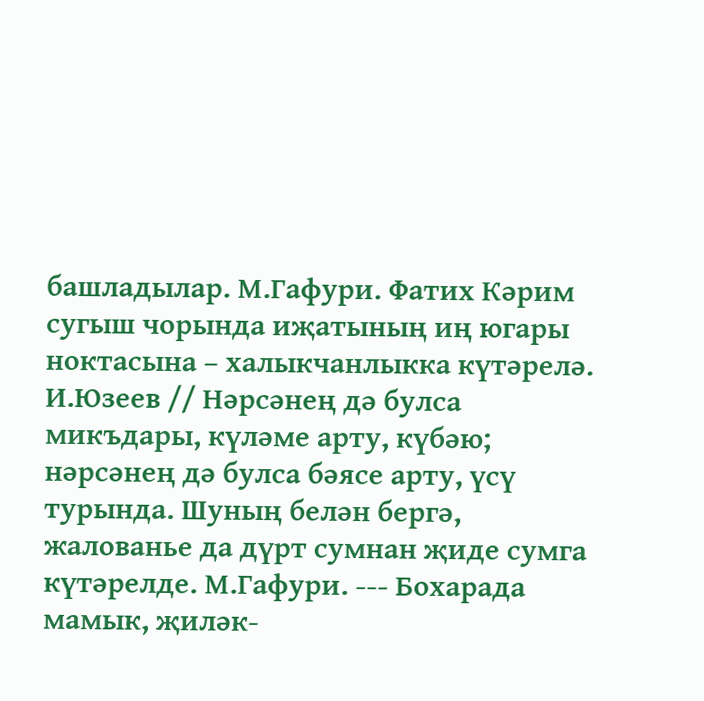башладылар. М.Гафури. Фатих Кәрим сугыш чорында иҗатының иң югары ноктасына – халыкчанлыкка күтәрелә. И.Юзеев // Нәрсәнең дә булса микъдары, күләме арту, күбәю; нәрсәнең дә булса бәясе арту, үсү турында. Шуның белән бергә, жалованье да дүрт сумнан җиде сумга күтәрелде. М.Гафури. --- Бохарада мамык, җиләк-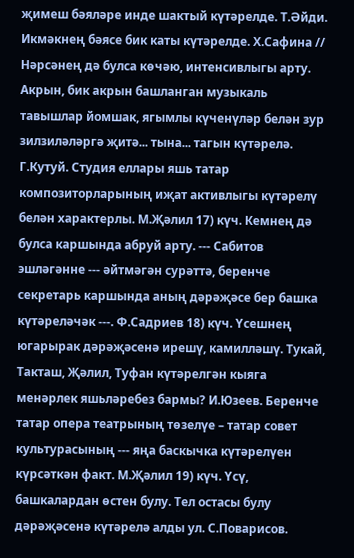җимеш бәяләре инде шактый күтәрелде. Т.Әйди. Икмәкнең бәясе бик каты күтәрелде. Х.Сафина // Нәрсәнең дә булса көчәю, интенсивлыгы арту. Акрын, бик акрын башланган музыкаль тавышлар йомшак, ягымлы күченүләр белән зур зилзиләләргә җитә... тына... тагын күтәрелә. Г.Кутуй. Студия еллары яшь татар композиторларының иҗат активлыгы күтәрелү белән характерлы. М.Җәлил 17) күч. Кемнең дә булса каршында абруй арту. --- Сабитов эшләгәнне --- әйтмәгән сурәттә, беренче секретарь каршында аның дәрәҗәсе бер башка күтәреләчәк ---. Ф.Садриев 18) күч. Үсешнең югарырак дәрәҗәсенә ирешү, камилләшү. Тукай, Такташ, Җәлил, Туфан күтәрелгән кыяга менәрлек яшьләребез бармы? И.Юзеев. Беренче татар опера театрының төзелүе – татар совет культурасының --- яңа баскычка күтәрелүен күрсәткән факт. М.Җәлил 19) күч. Үсү, башкалардан өстен булу. Тел остасы булу дәрәҗәсенә күтәрелә алды ул. С.Поварисов.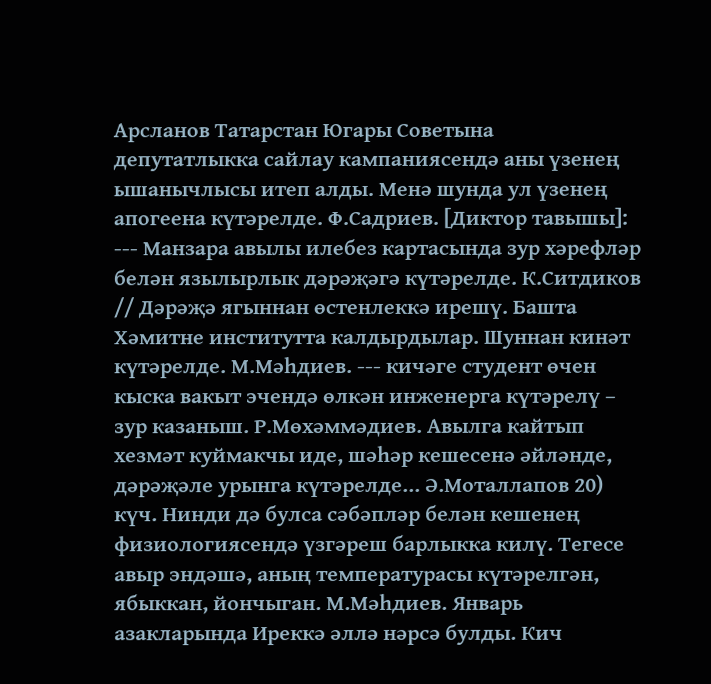Арсланов Татарстан Югары Советына депутатлыкка сайлау кампаниясендә аны үзенең ышанычлысы итеп алды. Менә шунда ул үзенең апогеена күтәрелде. Ф.Садриев. [Диктор тавышы]: --- Манзара авылы илебез картасында зур хәрефләр белән язылырлык дәрәҗәгә күтәрелде. К.Ситдиков // Дәрәҗә ягыннан өстенлеккә ирешү. Башта Хәмитне институтта калдырдылар. Шуннан кинәт күтәрелде. М.Мәһдиев. --- кичәге студент өчен кыска вакыт эчендә өлкән инженерга күтәрелү – зур казаныш. Р.Мөхәммәдиев. Авылга кайтып хезмәт куймакчы иде, шәһәр кешесенә әйләнде, дәрәҗәле урынга күтәрелде... Ә.Моталлапов 20) күч. Нинди дә булса сәбәпләр белән кешенең физиологиясендә үзгәреш барлыкка килү. Тегесе авыр эндәшә, аның температурасы күтәрелгән, ябыккан, йончыган. М.Мәһдиев. Январь азакларында Иреккә әллә нәрсә булды. Кич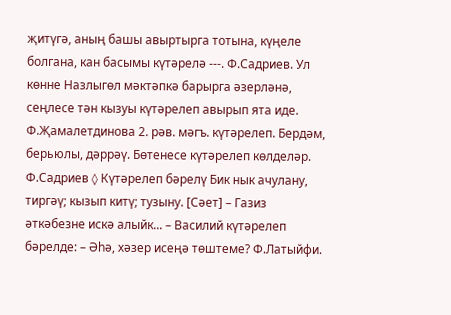җитүгә, аның башы авыртырга тотына, күңеле болгана, кан басымы күтәрелә ---. Ф.Садриев. Ул көнне Назлыгөл мәктәпкә барырга әзерләнә, сеңлесе тән кызуы күтәрелеп авырып ята иде. Ф.Җамалетдинова 2. рәв. мәгъ. күтәрелеп. Бердәм, берьюлы, дәррәү. Бөтенесе күтәрелеп көлделәр. Ф.Садриев ◊ Күтәрелеп бәрелү Бик нык ачулану, тиргәү; кызып китү; тузыну. [Сәет] – Газиз әткәбезне искә алыйк... – Василий күтәрелеп бәрелде: – Әһә, хәзер исеңә төштеме? Ф.Латыйфи.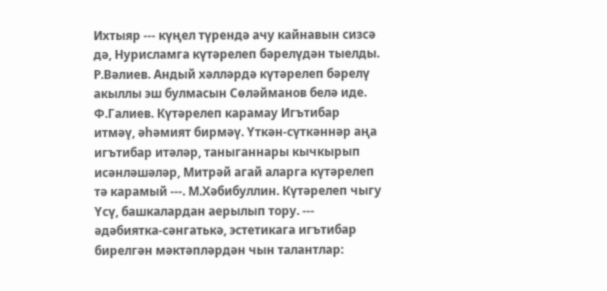Ихтыяр --- күңел түрендә ачу кайнавын сизсә дә, Нурисламга күтәрелеп бәрелүдән тыелды. Р.Вәлиев. Андый хәлләрдә күтәрелеп бәрелү акыллы эш булмасын Сөләйманов белә иде. Ф.Галиев. Күтәрелеп карамау Игътибар итмәү, әһәмият бирмәү. Үткән-сүткәннәр аңа игътибар итәләр, таныганнары кычкырып исәнләшәләр, Митрәй агай аларга күтәрелеп тә карамый ---. М.Хәбибуллин. Күтәрелеп чыгу Үсү, башкалардан аерылып тору. --- әдәбиятка-сәнгатькә, эстетикага игътибар бирелгән мәктәпләрдән чын талантлар: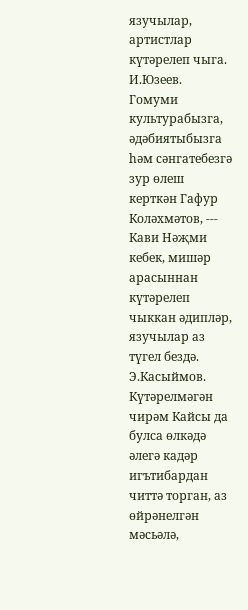язучылар, артистлар күтәрелеп чыга. И.Юзеев. Гомуми культурабызга, әдәбиятыбызга һәм сәнгатебезгә зур өлеш керткән Гафур Коләхмәтов, --- Кави Нәҗми кебек, мишәр арасыннан күтәрелеп чыккан әдипләр, язучылар аз түгел бездә. Э.Касыймов. Күтәрелмәгән чирәм Кайсы да булса өлкәдә әлегә кадәр игътибардан читтә торган, аз өйрәнелгән мәсьәлә,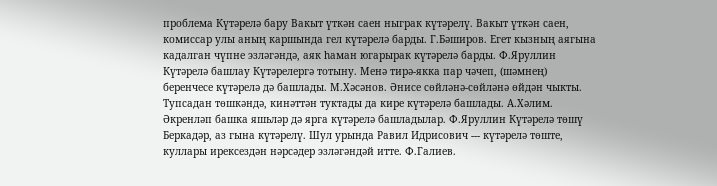проблема Күтәрелә бару Вакыт үткән саен ныграк күтәрелү. Вакыт үткән саен, комиссар улы аның каршында гел күтәрелә барды. Г.Бәширов. Егет кызның аягына кадалган чүпне эзләгәндә, аяк һаман югарырак күтәрелә барды. Ф.Яруллин Күтәрелә башлау Күтәрелергә тотыну. Менә тирә-якка пар чәчеп, (шәмнең) беренчесе күтәрелә дә башлады. М.Хәсәнов. Әнисе сөйләнә-сөйләнә өйдән чыкты. Тупсадан төшкәндә, кинәттән туктады да кире күтәрелә башлады. А.Хәлим. Әкренләп башка яшьләр дә ярга күтәрелә башладылар. Ф.Яруллин Күтәрелә төшү Беркадәр, аз гына күтәрелү. Шул урында Равил Идрисович --- күтәрелә төште, куллары ирексездән нәрсәдер эзләгәндәй итте. Ф.Галиев.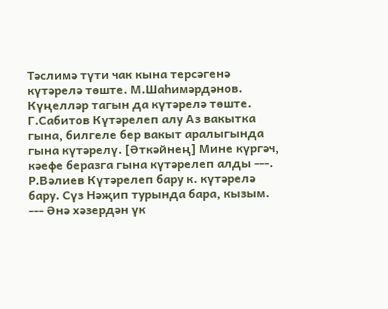Тәслимә түти чак кына терсәгенә күтәрелә төште. М.Шаһимәрдәнов. Күңелләр тагын да күтәрелә төште. Г.Сабитов Күтәрелеп алу Аз вакытка гына, билгеле бер вакыт аралыгында гына күтәрелү. [Әткәйнең] Мине күргәч, кәефе беразга гына күтәрелеп алды ---. Р.Вәлиев Күтәрелеп бару к. күтәрелә бару. Сүз Нәҗип турында бара, кызым. --- Әнә хәзердән үк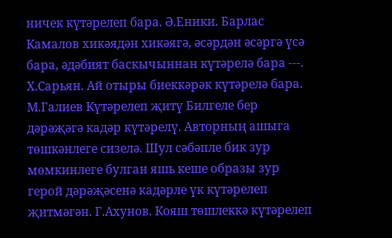ничек күтәрелеп бара. Ә.Еники. Барлас Камалов хикәядән хикәягә, әсәрдән әсәргә үсә бара, әдәбият баскычыннан күтәрелә бара ---. Х.Сарьян. Ай отыры биеккәрәк күтәрелә бара. М.Галиев Күтәрелеп җитү Билгеле бер дәрәҗәгә кадәр күтәрелү. Авторның ашыга төшкәнлеге сизелә. Шул сәбәпле бик зур мөмкинлеге булган яшь кеше образы зур герой дәрәҗәсенә кадәрле үк күтәрелеп җитмәгән. Г.Ахунов. Кояш төшлеккә күтәрелеп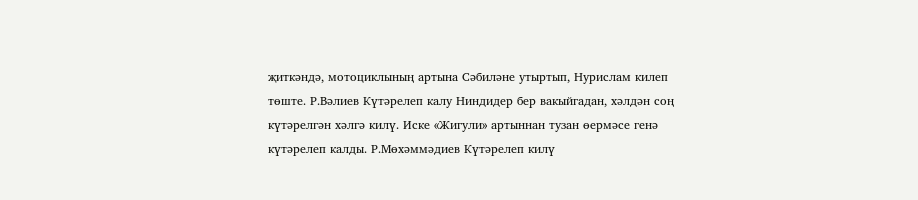җиткәндә, мотоциклының артына Сәбиләне утыртып, Нурислам килеп төште. Р.Вәлиев Күтәрелеп калу Ниндидер бер вакыйгадан, хәлдән соң күтәрелгән хәлгә килү. Иске «Жигули» артыннан тузан өермәсе генә күтәрелеп калды. Р.Мөхәммәдиев Күтәрелеп килү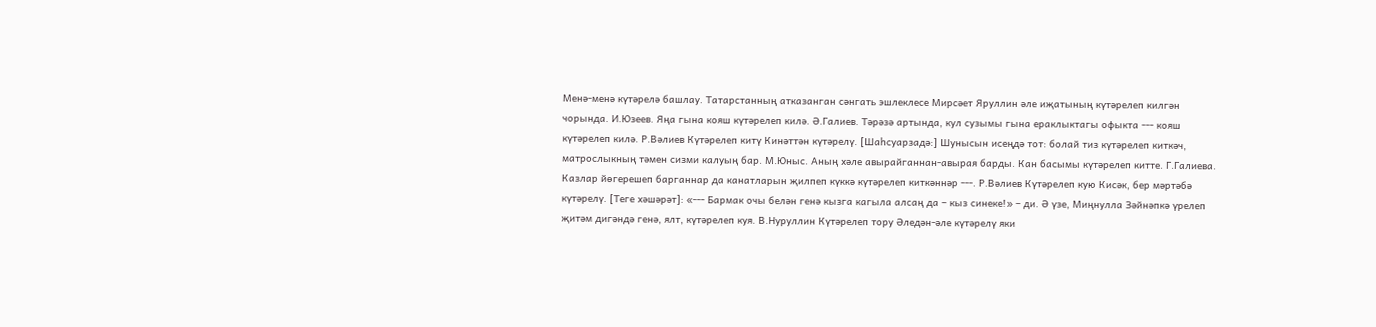Менә-менә күтәрелә башлау. Татарстанның атказанган сәнгать эшлеклесе Мирсәет Яруллин әле иҗатының күтәрелеп килгән чорында. И.Юзеев. Яңа гына кояш күтәрелеп килә. Ә.Галиев. Тәрәзә артында, кул сузымы гына ераклыктагы офыкта --- кояш күтәрелеп килә. Р.Вәлиев Күтәрелеп китү Кинәттән күтәрелү. [Шаһсуарзадә:] Шунысын исеңдә тот: болай тиз күтәрелеп киткәч, матрослыкның тәмен сизми калуың бар. М.Юныс. Аның хәле авырайганнан-авырая барды. Кан басымы күтәрелеп китте. Г.Галиева. Казлар йөгерешеп барганнар да канатларын җилпеп күккә күтәрелеп киткәннәр ---. Р.Вәлиев Күтәрелеп кую Кисәк, бер мәртәбә күтәрелү. [Теге хәшәрәт]: «--- Бармак очы белән генә кызга кагыла алсаң да – кыз синеке!» – ди. Ә үзе, Миңнулла Зәйнәпкә үрелеп җитәм дигәндә генә, ялт, күтәрелеп куя. В.Нуруллин Күтәрелеп тору Әледән-әле күтәрелү яки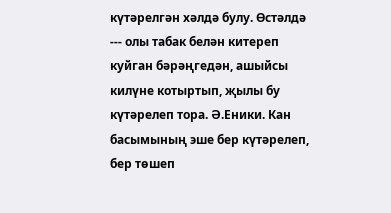күтәрелгән хәлдә булу. Өстәлдә --- олы табак белән китереп куйган бәрәңгедән, ашыйсы килүне котыртып, җылы бу күтәрелеп тора. Ә.Еники. Кан басымының эше бер күтәрелеп, бер төшеп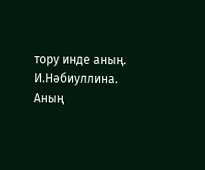тору инде аның. И.Нәбиуллина. Аның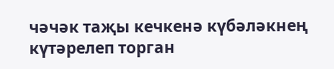чәчәк таҗы кечкенә күбәләкнең күтәрелеп торган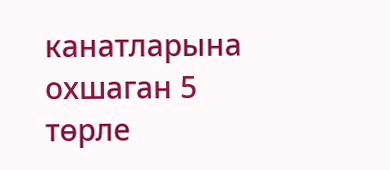канатларына охшаган 5 төрле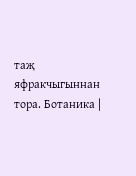таҗ яфракчыгыннан тора. Ботаника |